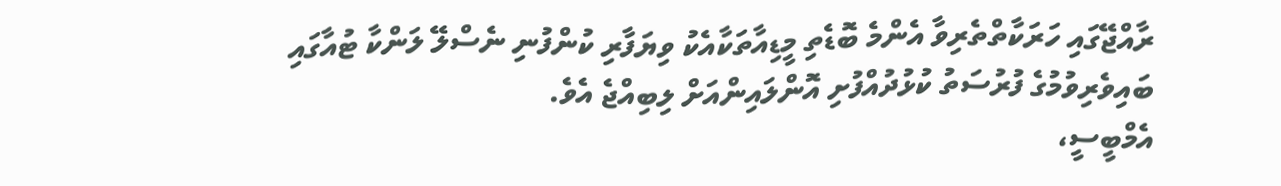ރާއްޖޭގައި ހަރަކާތްތެރިވާ އެންމެ ބޮޑެތި މީޑިއާތަކާއެކު ވިޔަފާރި ކުންފުނި ނެސްލޭ ލަންކާ ޓުއާގައި ބައިވެރިވުމުގެ ފުރުސަތު ކުޅުދުއްފުށި އޮންލައިންއަށް ލިބިއްޖެ އެވެ.
އެމްބީސީ،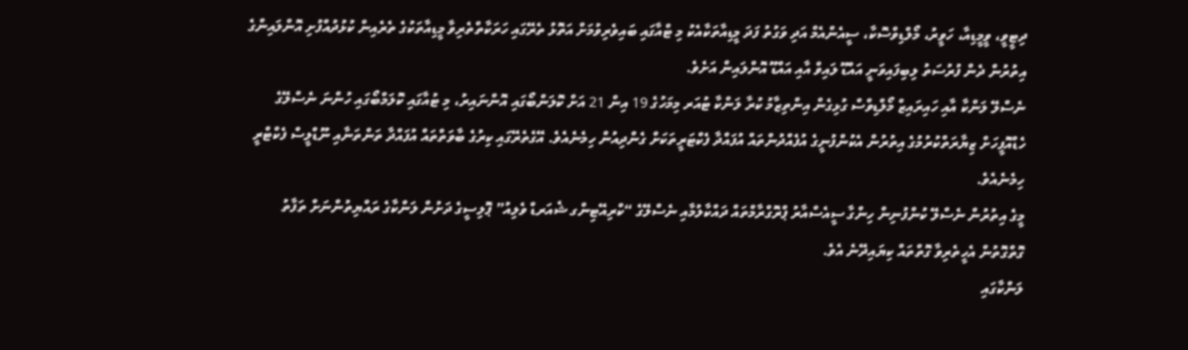ދިޓީވީ، ވީމީޑިއާ، ހަވީރު، މޯލްޑިވްސޮކާ، ސީއެންއެމް އަދި ވަގުތު ފަދަ މީޑިއާތަކާއެކު މި ޓްއާގައި ބައިވެރިވުމަށް އަތޮޅު ތެރޭގައި ހަރަކާތްތެރިވާ މީޑިއާތަކުގެ ތެރެއިން ކުޅުދުއްފުށި އޮންލައިންގެ އިތުރުން ދެން ފުރުސަތު ލިބިފައިވަނީ އައްޑޫ ލައިވް އާއި އައްޑޫ އޮންލައިން އަށެވެ.
ނެސްލޭ ލަންކާ އާއި ހައިރައިޒް މޯލްޑިވްސް ގުޅިގެން އިންތިޒާމު ކުރާ ލަންކާ ޓުއަރ މިމަހުގެ 19 އިން 21 އަށް ކޮލަންބޯގައި އޮންނައިރު، މި ޓުއާގައި ކޮލަމްބޯގައި ހުންނަ ނެސްލޭގެ ހެޑްއޮފީހަށް ޒިޔާރަތްކުރުމުގެ އިތުރުން އެކުންފުނީގެ އުފެއްދުންތައް އުފައްދާ ފެކްޓަރީތަކަށް ގެންދިއުން ހިމެނެއެވެ. އޭގެތެރޭގައި ކިރުގެ ބާވަތްތައް އުފައްދާ ތަންތަނާއި ނޫޑްލީސް ފެކްޓްރީ ހިމެނެއެވެ.
މީގެ އިތުރުން ނެސްލޭ ކުންފުނިން ހިންގާ ސީއެސްއާރު ޕްރޮގްރާމްތައް ދައްކާލުމާއި ނެސްލޭގެ “ކްރިއޭޓިންގ ޝެއަރޑް ވެލިއު” ޕޮލިސީގެ ދަށުން ލަންކާގެ ރައްޔިތުންނަށް ތަފާތު ގޮތްގޮތުން އެހީތެރިވާ ގޮތްތައް ކިޔައިދޭނެ އެވެ.
ލަންކާގައި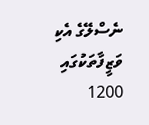ނެސްލޭގެ އެކި ވަޒީފާތަކުގައި 1200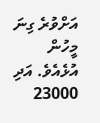އަށްވުރެ ގިނަ މީހުން އުޅެއެވެ. އަދި 23000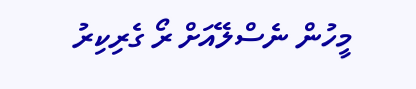މީހުން ނެސްލޭއަށް ރޯ ގެރިކިރު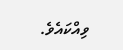ވިއްކައެވެ.